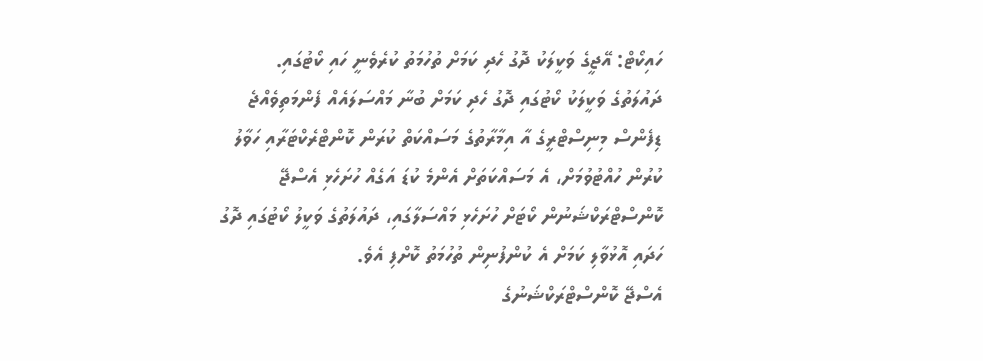ހައިކޯޓް: އޭޖީގެ ވަކީލަކު ދޮގު ހެދި ކަމަށް ތުހުމަތު ކުރެވެނީ ހައި ކޯޓުގައި.
ދައުލަތުގެ ވަކީލަކު ކޯޓުގައި ދޮގު ހެދި ކަމަށް ބުނާ މައްސަލައެއް ފެންމަތިވެއްޖެ
ޑިފެންސް މިނިސްޓްރީގެ އާ އިމާރާތުގެ މަސައްކަތް ކުރަން ކޮންޓްރެކްޓަރާއި ހަވާލު ކުރުން ހުއްޓުވުމަށް، އެ މަސައްކަތަށް އެންމެ ކުޑަ އަގެއް ހުށަހެޅި އެސްޖޭ ކޮންސްޓްރަކްޝަނުން ކޯޓަށް ހުށަހެޅި މައްސަލާގައި، ދައުލަތުގެ ވަކީލު ކޯޓުގައި ދޮގު ހަދައި އޮޅުވާލި ކަމަށް އެ ކުންފުނިން ތުހުމަތު ކޮށްފި އެވެ.
އެސްޖޭ ކޮންސްޓްރަކްޝަނުގެ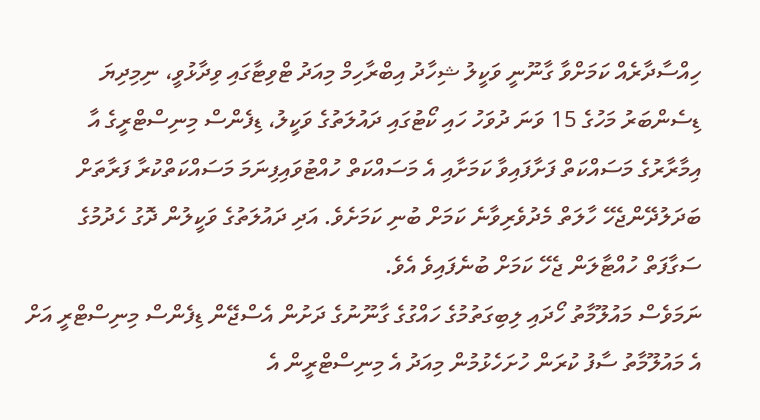ހިއްސާދާރެއް ކަމަށްވާ ގާނޫނީ ވަކީލު ޝިހާދު އިބްރާހިމް މިއަދު ޓްވިޓާގައި ވިދާޅުވީ، ނިމިދިޔަ ޑިސެންބަރު މަހުގެ 15 ވަނަ ދުވަހު ހައި ކޯޓުގައި ދައުލަތުގެ ވަކީލު، ޑިފެންސް މިނިސްޓްރީގެ އާ އިމާރާރުގެ މަސައްކަތް ފަށާފައިވާ ކަމަށާއި އެ މަސައްކަތް ހުއްޓުވައިފިނަމަ މަސައްކަތްކުރާ ފަރާތަށް ބަދަލުދޭންޖެހޭ ހާލަތް މެދުވެރިވާނެ ކަމަށް ބުނި ކަމަށެވެ. އަދި ދައުލަތުގެ ވަކީލުން ދޮގު ހެދުމުގެ ސަގާފަތް ހުއްޓާލަން ޖެހޭ ކަމަށް ބުނެފައިވެ އެވެ.
ނަމަވެސް މައުލޫމާތު ހޯދައި ލިބިގަތުމުގެ ހައްގުގެ ގާނޫނުގެ ދަށުން އެސްޖޭން ޑިފެންސް މިނިސްޓްރީ އަށް އެ މައުލޫމާތު ސާފު ކުރަން ހުށަހެޅުމުން މިއަދު އެ މިނިސްޓްރީން އެ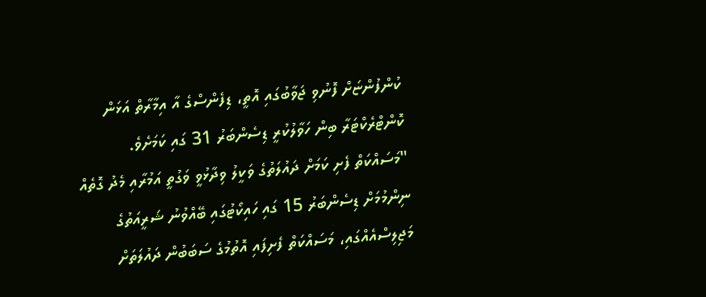ކުންފުންޏަށް ފޮނުވި ޖަވާބުގައި އޮތީ، ޑިފެންސްގެ އާ އިމާރާތް އަޅަން ކޮންޓްރެކްޓަރާ ބިން ހަވާލުކުރީ ޑިސެންބަރު 31 ގައި ކަމަށެވެ.
"މަސައްކަތް ފެށި ކަމަށް ދައުލަތުގެ ވަކީލު ވިދާޅުވީ ވަގުތީ އަމުރާއި މެދު ގޮތެއް ނިންމުމަށް ޑިސެންބަރު 15 ގައި ހައިކޯޓުގައި ބޭއްވުނު ޝަރީއަތުގެ މަޖިލިސްއެއްގައި، މަސައްކަތް ފެށިފައި އޮތުމުގެ ސަބަބުން ދައުލަތަށް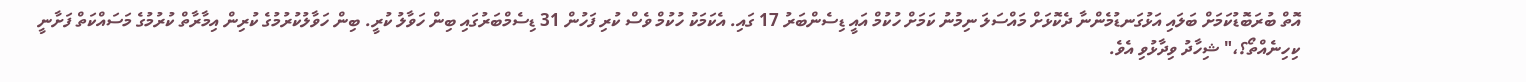އޮތް ބުރަބޮޑުކަމަށް ބަލައި އަޅުގަނޑުމެންނާ ދެކޮޅަށް މައްސަލަ ނިމުނު ކަމަށް ހުކުމް އައީ ޑިސެންބަރު 17 ގައި. އެކަމަކު ހުކުމް ވެސް ކުރި ފަހުން 31 ޑިސެމްބަރުގައި ބިން ހަވާލު ކުރީ. ބިން ހަވާލުކުރުމުގެ ކުރިން އިމާރާތް ކުރުމުގެ މަސައްކަތް ފަށާނީ ކިހިނެއްތޯ؟،" ޝިހާދު ވިދާޅުވި އެވެ.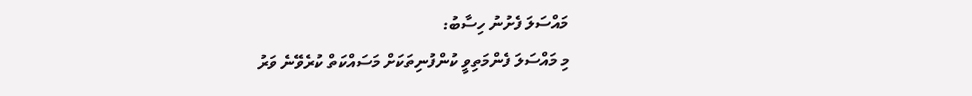މައްސަލަ ފެށުނު ހިސާބު:
މި މައްސަލަ ފެންމަތިވީ ކުންފުނިތަކަށް މަސައްކަތް ކުރެވޭނެ ވަރު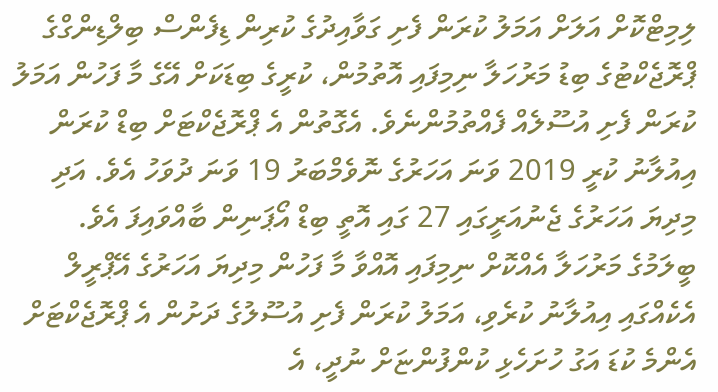ލިމިޓްކޮށް އަލަށް އަމަލު ކުރަން ފެށި ގަވާއިދުގެ ކުރިން ޑިފެންސް ބިލްޑިންގްގެ ޕްރޮޖެކްޓުގެ ބިޑު މަރުހަލާ ނިމިފައި އޮތުމުން، ކުރީގެ ބިޑަކަށް އޭގެ މާ ފަހުން އަމަލު ކުރަން ފެށި އުސޫލެއް ފެއްތުމުންނެވެ. އެގޮތުން އެ ޕްރޮޖެކްޓަށް ބިޑް ކުރަން އިއުލާނު ކުރީ 2019 ވަނަ އަހަރުގެ ނޮވެމްބަރު 19 ވަނަ ދުވަހު އެވެ. އަދި މިދިޔަ އަހަރުގެ ޖެނުއަރީގައި 27 ގައި އޮތީ ބިޑް އޯޕަނިން ބާއްވައިފަ އެވެ.
ބީލަމުގެ މަރުހަލާ އެއްކޮށް ނިމިފައި އޮއްވާ މާ ފަހުން މިދިޔަ އަހަރުގެ އޭޕްރީލް އެކެއްގައި އިއުލާނު ކުރެވި، އަމަލު ކުރަން ފެށި އުސޫލުގެ ދަށުން އެ ޕްރޮޖެކްޓަށް އެންމެ ކުޑަ އަގު ހުށަހެޅި ކުންފުންޏަށް ނުދީ، އެ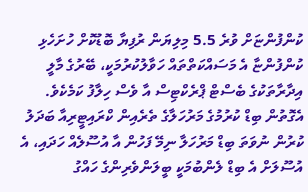ކުންފުންޏަށް ވުރެ 5.5 މިލިޔަން ރުފިޔާ ބޮޑުކޮށް ހުށަހެޅި ކުންފުންޏާ އެ މަސައްކަތްތައް ހަވާލުކުރުމަކީ، ބޭރުގެ މާލީ އިދާރާތަކުގެ ބެސްޓް ޕްރެކްޓިސް އާ ވެސް ހިލާފު ކަމެކެވެ. އެގޮތުން ބިޑް ކުރުމުގެ މަރުހަލާގެ ތެރެއިން ކްރައިޓީރިއާ ބަދަލު ކުރުން ނުވަތަ ބިޑް މަރުހަލާ ނިމޭ ފަހުން އާ އުސޫލެއް ހަދައި، އެ އުސޫލަށް އެ ބިޑް ލެންބުމަކީ ބީލަންވެރިންގެ ހައްގު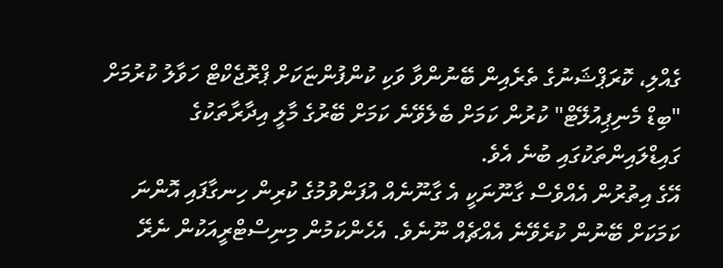ގެއްލި، ކޮރަޕްޝަނުގެ ތެރެއިން ބޭނުންވާ ވަކި ކުންފުންޏަކަށް ޕްރޮޖެކްޓް ހަވާލު ކުރުމަށް "ބިޑް މެނިޕިއުލޭޓް" ކުރުން ކަމަށް ބެލެވޭނެ ކަމަށް ބޭރުގެ މާލީ އިދާރާތަކުގެ ގައިޑްލައިންތަކުގައި ބުނެ އެވެ.
އޭގެ އިތުރުން އެއްވެސް ގާނޫނަކީ އެ ގާނޫނެއް އުފަންވުމުގެ ކުރިން ހިނގާފައި އޮންނަ ކަމަކަށް ބޭނުން ކުރެވޭނެ އެއްޗެއް ނޫނެވެ. އެހެންކަމުން މިނިސްޓްރީއަކުން ނެރޭ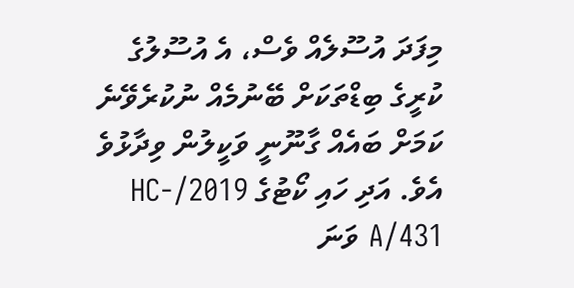މިފަދަ އުސޫލެއް ވެސް، އެ އުސޫލުގެ ކުރީގެ ބިޑްތަކަށް ބޭނުމެއް ނުކުރެވޭނެ ކަމަށް ބައެއް ގާނޫނީ ވަކީލުން ވިދާޅުވެ އެވެ. އަދި ހައި ކޯޓުގެ 2019/HC-A/431 ވަނަ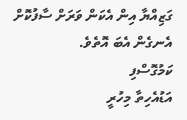ގަޒިއްޔާ އިން އެކަން ވަރަށް ސާފުކޮށް އެނގެން އެބަ އޮތެވެ.
ކަމުގޮސްފި
އަޑުއެހިތާ މިހުރީ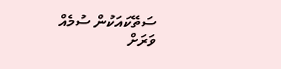ސަތޭކައަކުން ސުމެއް
ވަރަށް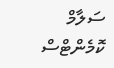ސަލާމް
ކޮމެންޓްސް